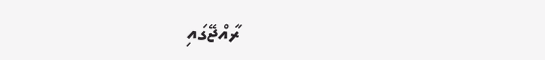ރާއްޖޭގައި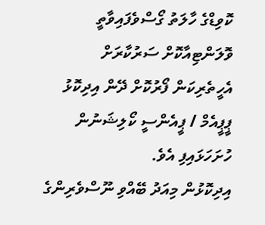ކޮވިޑްގެ ހާލަތު ގޯސްވެފައިވާތީ ވޮލަންޓިއާކޮށް ސަރުކާރަށް އެހީތެރިކަން ފޯރުކޮށް ދޭން އިދިކޮޅު ޕީޕީއެމް / ޕީއެންސީ ކޯލިޝަނުން ހުށަހަޅައިފި އެވެ.
އިދިކޮޅުން މިއަދު ބޭއްވި ނޫސްވެރިންގެ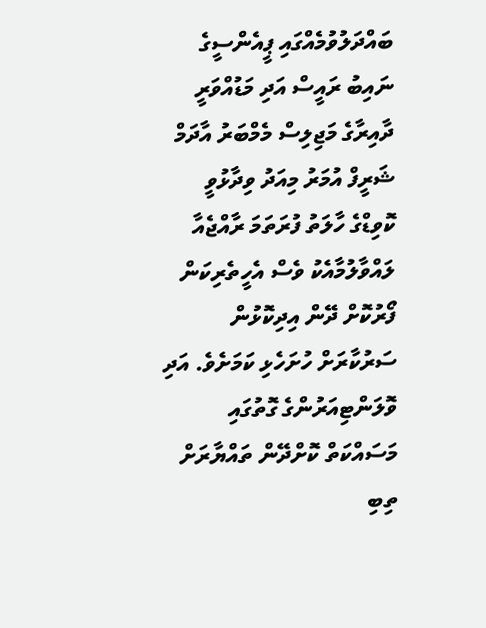ބައްދަލުވުމެއްގައި ޕީއެންސީގެ ނައިބު ރައީސް އަދި މަޑުއްވަރީ ދާއިރާގެ މަޖިލިސް މެމްބަރު އާދަމް ޝަރީފް އުމަރު މިއަދު ވިދާޅުވީ ކޮވިޑްގެ ހާލަތު ފުރަތަމަ ރާއްޖެއާ ލައްވާލުމާއެކު ވެސް އެހީތެރިކަން ފޯރުކޮށް ދޭން އިދިކޮޅުން ސަރުކާރަށް ހުށަހެޅި ކަމަށެވެ. އަދި ވޮލަންޓިއަރުންގެ ގޮތުގައި މަސައްކަތް ކޮށްދޭން ތައްޔާރަށް ތިބި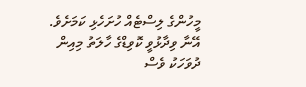މީހުންގެ ލިސްޓެއް ހުށަހެޅި ކަމަށެވެ.
އޭނާ ވިދާޅުވީ ކޮވިޑްގެ ހާލަތު މިއިން ދުވަހަކު ވެސް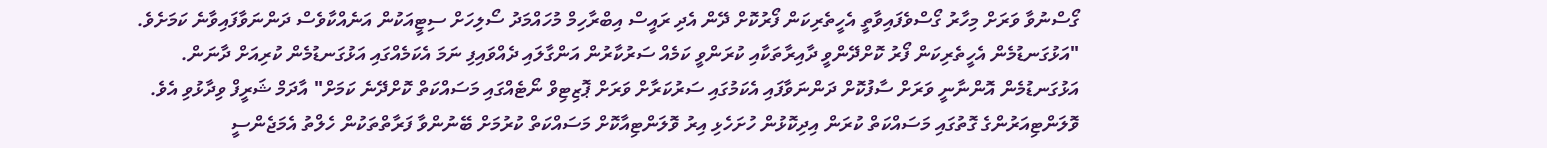ގޯސްނުވާ ވަރަށް މިހާރު ގޯސްވެފައިވާތީ އެހީތެރިކަން ފޯރުކޮށް ދޭން އެދި ރައީސް އިބްރާހިމް މުހައްމަދު ސޯލިހަށް ސިޓީއަކުން އަނެއްކާވެސް ދަންނަވާފައިވާނެ ކަމަށެވެ.
"އަޅުގަނޑުމެން އެހީތެރިކަން ފޯރު ކޮށްދޭންވީ ދާއިރާތަކާއި ކުރަންވީ ކަމެއް ސަރުކާރުން އަންގާލައި ދެއްވައިފި ނަމަ އެކަމެއްގައި އަޅުގަނޑުމެން ކުރިއަށް ދާނަން. އަޅުގަނޑުމެން އޮންނާނީ ވަރަށް ސާފުކޮށް ދަންނަވާފައި އެކަމުގައި ސަރުކަރާށް ވަރަށް ޕޮޒިޓިވް ނޯޓެއްގައި މަސައްކަތް ކޮށްދޭނެ ކަމަށް" އާދަމް ޝަރީފް ވިދާޅުވި އެވެ.
ވޮލަންޓިއަރުންގެ ގޮތުގައި މަސައްކަތް ކުރަން އިދިކޮޅުން ހުށަހެޅި އިރު ވޮލަންޓިއާކޮށް މަސައްކަތް ކުރުމަށް ބޭނުންވާ ފަރާތްތަކުން ހެލްތު އެމަޖެންސީ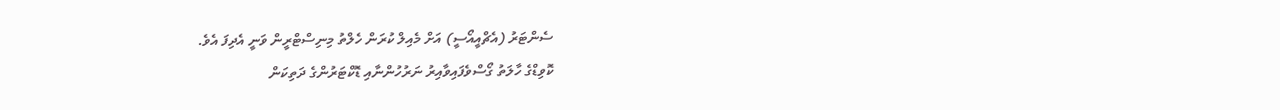ސެންޓަރު (އެޗްއީއޯސީ) އަށް މެއިލް ކުރަން ހެލްތު މިނިސްޓްރީން ވަނީ އެދިފަ އެވެ.
ކޮވިޑްގެ ހާލަތު ގޯސްވެފައިވާއިރު ނަރުހުންނާއި ޑޮކްޓަރުންގެ ދަތިކަން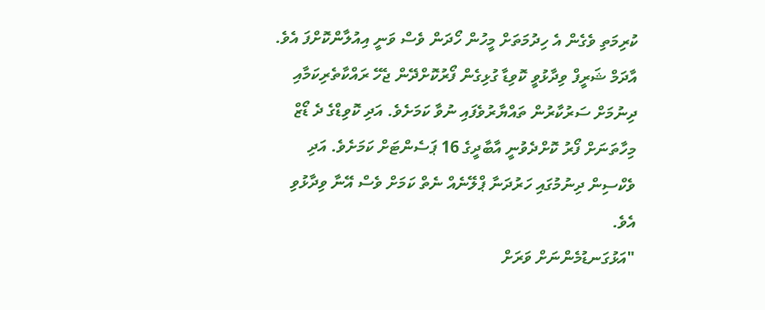ކުރިމަތި ވެގެން އެ ހިދުމަތަށް މީހުން ހޯދަން ވެސް ވަނީ އިއުލާންކޮށްފަ އެވެ.
އާދަމް ޝަރީފް ވިދާޅުވީ ކޮވިޑާ ގުޅިގެން ފޯރުކޮށްދޭން ޖެހޭ ރައްކާތެރިކަމާއި ދިނުމަށް ސަރުކާރުން ތައްޔާރުވެފައި ނުވާ ކަމަށެވެ. އަދި ކޮވިޑްގެ ދެ ޑޯޒް މިހާތަނަށް ފޯރު ކޮށްދެވުނީ އާބާދީގެ 16 ޕަސެންޓަށް ކަމަށެވެ. އަދި ވެކްސިން ދިނުމުގައި ހަރުދަނާ ޕްލޭނެއް ނެތް ކަމަށް ވެސް އޭނާ ވިދާޅުވި އެވެ.
"އަޅުގަނޑުމެންނަށް ވަރަށް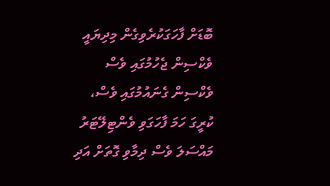ބޮޑަށް ފާހަގަކުރެވިގެން މިދިޔައީ ވެކްސިން ޖެހުމުގައި ވެސް ވެކްސިން ގެނައުމުގައި ވެސް، ކުރީގަ ހަމަ ފާހަގަވި ވެންޓިލޭޓަރު މައްސަލަ ވެސް ދިމާވި ގޮތަށް އަދި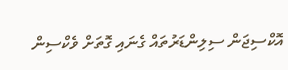އޮކްސިޖަން ސިލިންޑަރުތައް ގެނައި ގޮތަށް ވެކްސިން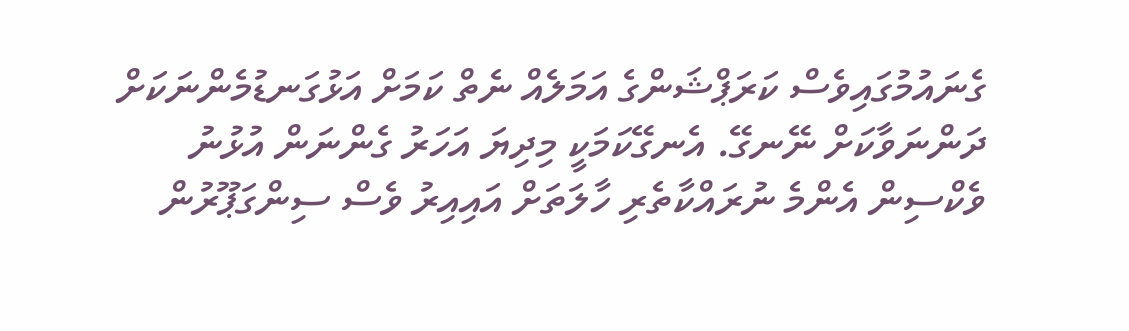ގެނައުމުގައިވެސް ކަރަޕްޝަންގެ އަމަލެއް ނެތް ކަމަށް އަޅުގަނޑުމެންނަކަށް ދަންނަވާކަށް ނޭނގޭ. އެނގޭކަމަކީ މިދިޔަ އަހަރު ގެންނަން އުޅުނު ވެކްސިން އެންމެ ނުރައްކާތެރި ހާލަތަށް އައިއިރު ވެސް ސިންގަޕޫރުން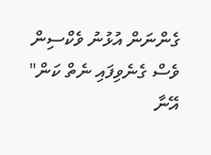ގެންނަން އުޅުނު ވެކްސިން ވެސް ގެނެވިފައި ނެތް ކަން" އޭނާ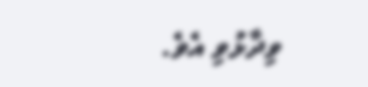ވިދާޅުވި އެވެ.